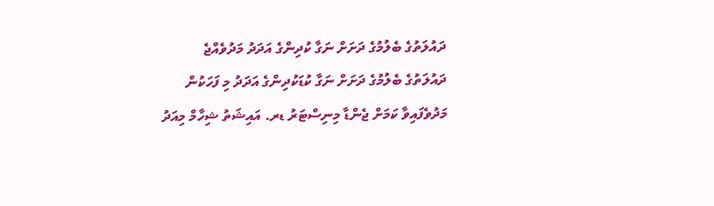ދައުލަތުގެ ބެލުމުގެ ދަށަށް ނަގާ ކުދިންގެ އަދަދު މަދުވެއްޖެ
ދައުލަތުގެ ބެލުމުގެ ދަށަށް ނަގާ ކުޑަކުދިންގެ އަދަދު މި ފަހަކުން މަދުވެފައިވާ ކަމަށް ޖެންޑާ މިނިސްޓަރު ޑރ. އައިޝަތު ޝިހާމް މިއަދު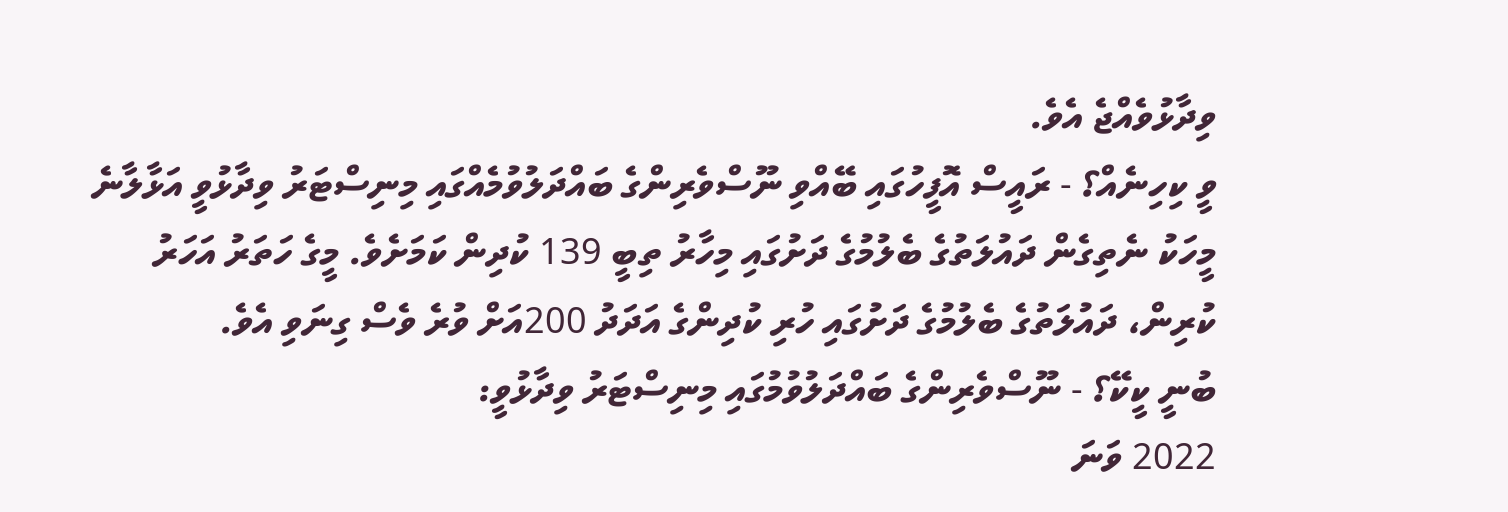ވިދާޅުވެއްޖެ އެވެ.
ވީ ކިހިނެއް؟ - ރައީސް އޮފީހުގައި ބޭއްވި ނޫސްވެރިންގެ ބައްދަލުވުމެއްގައި މިނިސްޓަރު ވިދާޅުވީ އަޅާލާނެ މީހަކު ނެތިގެން ދައުލަތުގެ ބެލުމުގެ ދަށުގައި މިހާރު ތިބީ 139 ކުދިން ކަމަށެވެ. މީގެ ހަތަރު އަހަރު ކުރިން، ދައުލަތުގެ ބެލުމުގެ ދަށުގައި ހުރި ކުދިންގެ އަދަދު 200އަށް ވުރެ ވެސް ގިނަވި އެވެ.
ބުނީ ކީކޭ؟ - ނޫސްވެރިންގެ ބައްދަލުވުމުގައި މިނިސްޓަރު ވިދާޅުވީ:
2022 ވަނަ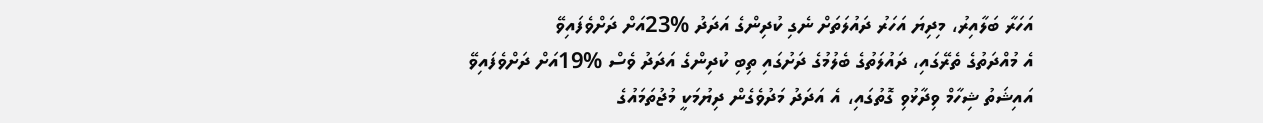އަހަރާ ބަލާއިރު، މިދިޔަ އަހަރު ދައުލަތަށް ނެގި ކުދިންގެ އަދަދު %23އަށް ދަށްވެފައިވޭ
އެ މުއްދަތުގެ ތެރޭގައި، ދައުލަތުގެ ބެލުމުގެ ދަށުގައި ތިބި ކުދިންގެ އަދަދު ވެސް %19އަށް ދަށްވެފައިވޭ
އައިޝަތު ޝިހާމް ވިދާޅުވި ގޮތުގައި، އެ އަދަދު މަދުވެގެން ދިޔުމަކީ މުޖުތަމައުގެ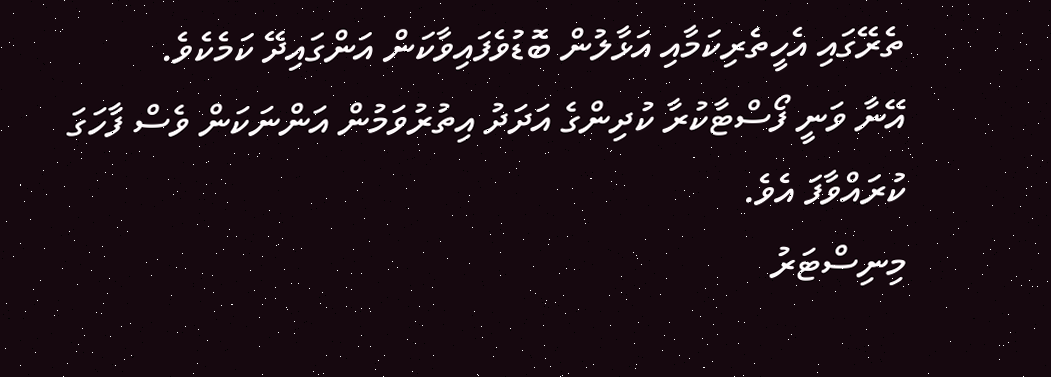ތެރޭގައި އެހީތެރިކަމާއި އަޅާލުން ބޮޑުވެފައިވާކަން އަންގައިދޭ ކަމެކެވެ.
އޭނާ ވަނީ ފޯސްޓާކުރާ ކުދިންގެ އަދަދު އިތުރުވަމުން އަންނަކަން ވެސް ފާހަގަ ކުރައްވާފަ އެވެ.
މިނިސްޓަރު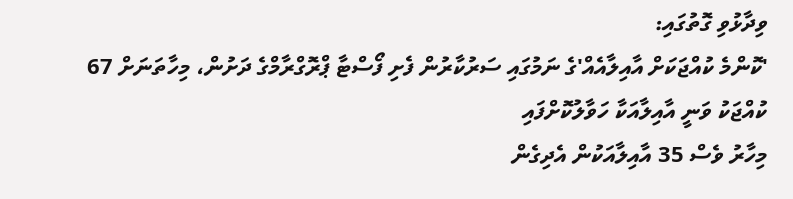ވިދާޅުވި ގޮތުގައި:
'ކޮންމެ ކުއްޖަކަށް އާއިލާއެއް'ގެ ނަމުގައި ސަރުކާރުން ފެށި ފޯސްޓާ ޕްރޮގްރާމްގެ ދަށުން، މިހާތަނަށް 67 ކުއްޖަކު ވަނީ އާއިލާއަކާ ހަވާލުކޮށްފައި
މިހާރު ވެސް 35 އާއިލާއަކުން އެދިގެން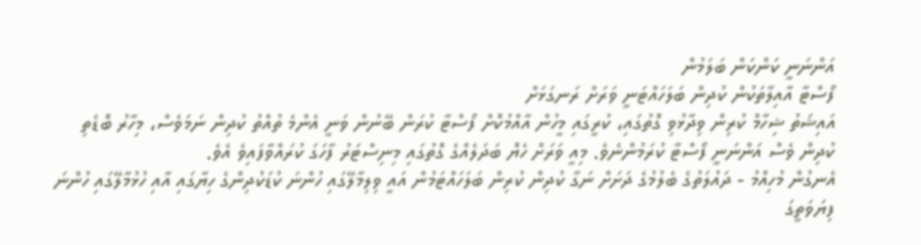އަންނަނީ ކަންކަން ބަލަމުން
ފޯސްޓާ އާއިލާތަކުން ކުދިން ބަލަހައްޓަނީ ވަރަށް ރަނގަޅަށް
އައިޝަތު ޝިހާމް ކުރިން ވިދާޅުވި ގޮތުގައި، ކުރީގައި މީހުން އާއްމުކޮށް ފޯސްޓާ ކުރަން ބޭނުން ވަނީ އެންމެ ތުއްތު ކުދިން ނަމަވެސް، މިހާރު ބޮޑެތި ކުދިން ވެސް އަންނަނީ ފޯސްޓާ ކުރަމުންނެވެ. މިއީ ވަރަށް ހެޔޮ ބަދަލެއްގެ ގޮތުގައި މިނިސްޓަރު ފާހަގަ ކުރައްވާފައިވެ އެވެ.
އެނގުން މުހިއްމު - ދައުލަތުގެ ބެލުމުގެ ދަށަށް ނަގާ ކުދިން ކުރިން ބަލަހައްޓަމުން އައީ ވިލިމާލޭގައި ހުންނަ ކުޑަކުދިންގެ ހިޔާގައި އާއި ހުޅުމާލޭގައި ހުންނަ ފިޔަވަތީގަ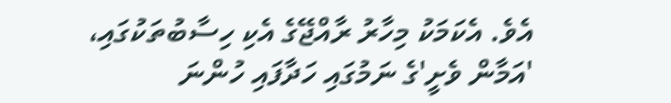އެވެ. އެކަމަކު މިހާރު ރާއްޖޭގެ އެކި ހިސާބުތަކުގައި، 'އަމާން ވެށީ'ގެ ނަމުގައި ހަދާފައި ހުންނަ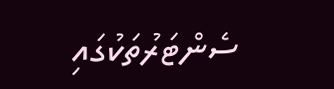ސެންޓަރުތަކުގައި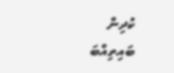ކުދިން ބައިތިއްބަ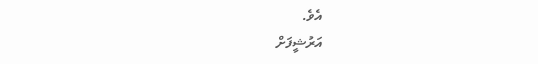އެވެ.
އަރުޝީފަށް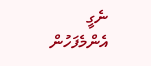ނެގީ
އެންމެފަހުން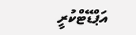އަޕްޑޭޓްކުރީ